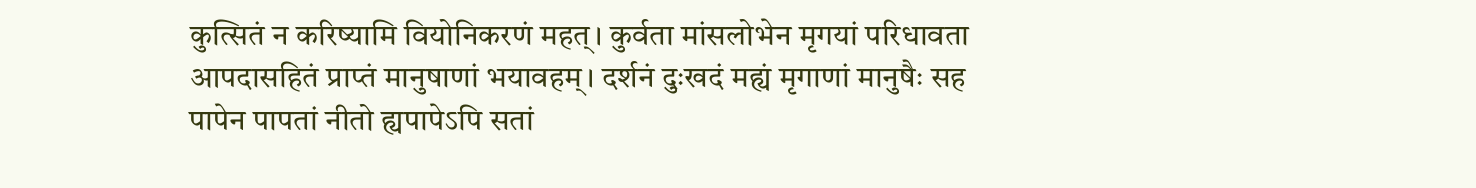कुत्सितं न करिष्यामि वियोनिकरणं महत्। कुर्वता मांसलोभेन मृगयां परिधावता
आपदासहितं प्राप्तं मानुषाणां भयावहम्। दर्शनं दुःखदं मह्यं मृगाणां मानुषैः सह
पापेन पापतां नीतो ह्यपापेऽपि सतां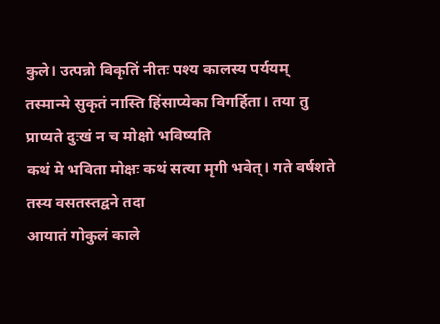कुले। उत्पन्नो विकृतिं नीतः पश्य कालस्य पर्ययम्
तस्मान्मे सुकृतं नास्ति हिंसाप्येका विगर्हिता। तया तु प्राप्यते दुःखं न च मोक्षो भविष्यति
कथं मे भविता मोक्षः कथं सत्या मृगी भवेत्। गते वर्षशते तस्य वसतस्तद्वने तदा
आयातं गोकुलं काले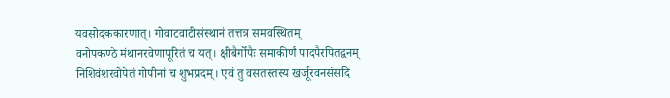यवसोदककारणात्। गोवाटवाटीसंस्थानं तत्तत्र समवस्थितम्
वनोपकण्ठे मंथानरवेणापूरितं च यत्। क्षीबैर्गोपैः समाकीर्णं पादपैरपितद्वनम्
निशिवंशरवोपेतं गोपीनां च शुभप्रदम्। एवं तु वसतस्तस्य खर्जूरवनसंसदि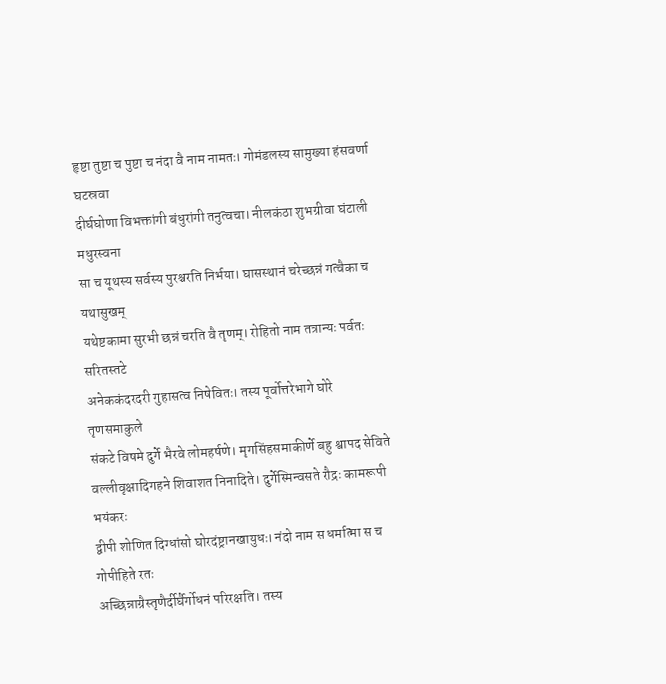हृष्टा तुष्टा च पुष्टा च नंदा वै नाम नामतः। गोमंडलस्य सामुख्या हंसवर्णा घटस्रवा
दीर्घघोणा विभक्तांगी बंधुरांगी तनुत्वचा। नीलकंठा शुभग्रीवा घंटाली मधुरस्वना
सा च यूथस्य सर्वस्य पुरश्चरति निर्भया। घासस्थानं चरेच्छन्नं गत्वैका च यथासुखम्
यथेष्टकामा सुरभी छन्नं चरति वै तृणम्। रोहितो नाम तत्रान्यः पर्वतः सरितस्तटे
अनेककंदरदरी गुहासत्व निषेवितः। तस्य पूर्वोत्तरेभागे घोरे तृणसमाकुले
संकटे विषमे दुर्गे भैरवे लोमहर्षणे। मृगसिंहसमाकीर्णे बहु श्वापद सेविते
वल्लीवृक्षादिगहने शिवाशत निनादिते। दुर्गेस्मिन्वसते रौद्रः कामरूपी भयंकरः
द्वीपी शोणित दिग्धांसो घोरदंष्ट्रानखायुधः। नंदो नाम स धर्मात्मा स च गोपीहिते रतः
अच्छिन्नाग्रैस्तृणैर्दीर्घैर्गोधनं परिरक्षति। तस्य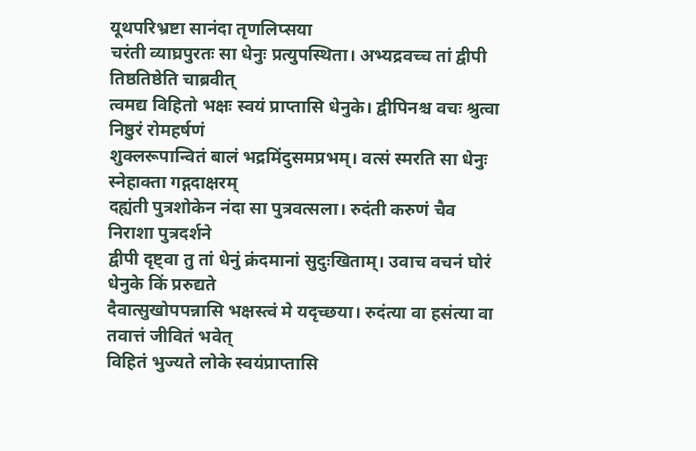यूथपरिभ्रष्टा सानंदा तृणलिप्सया
चरंती व्याघ्रपुरतः सा धेनुः प्रत्युपस्थिता। अभ्यद्रवच्च तां द्वीपी तिष्ठतिष्ठेति चाब्रवीत्
त्वमद्य विहितो भक्षः स्वयं प्राप्तासि धेनुके। द्वीपिनश्च वचः श्रुत्वा निष्ठुरं रोमहर्षणं
शुक्लरूपान्वितं बालं भद्रमिंदुसमप्रभम्। वत्सं स्मरति सा धेनुः स्नेहाक्ता गद्गदाक्षरम्
दह्यंती पुत्रशोकेन नंदा सा पुत्रवत्सला। रुदंती करुणं चैव निराशा पुत्रदर्शने
द्वीपी दृष्ट्वा तु तां धेनुं क्रंदमानां सुदुःखिताम्। उवाच वचनं घोरं धेनुके किं प्ररुद्यते
दैवात्सुखोपपन्नासि भक्षस्त्वं मे यदृच्छया। रुदंत्या वा हसंत्या वा तवात्तं जीवितं भवेत्
विहितं भुज्यते लोके स्वयंप्राप्तासि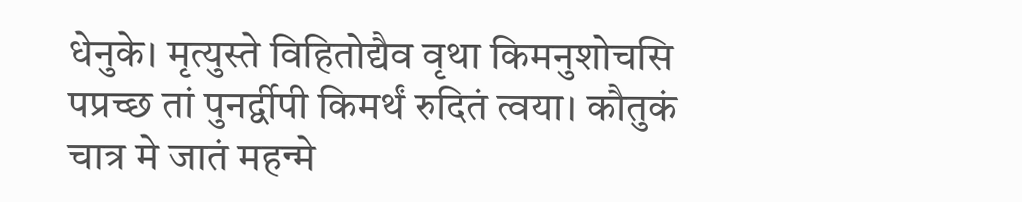धेनुके। मृत्युस्ते विहितोद्यैव वृथा किमनुशोचसि
पप्रच्छ तां पुनर्द्वीपी किमर्थं रुदितं त्वया। कौतुकं चात्र मे जातं महन्मे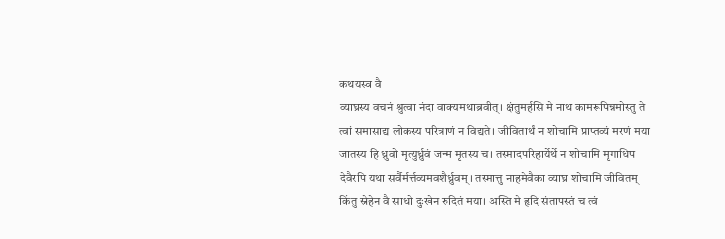कथयस्व वै
व्याघ्रस्य वचनं श्रुत्वा नंदा वाक्यमथाब्रवीत्। क्षंतुमर्हसि मे नाथ कामरूपिन्नमोस्तु ते
त्वां समासाद्य लोकस्य परित्राणं न विद्यते। जीवितार्थं न शोचामि प्राप्तव्यं मरणं मया
जातस्य हि ध्रुवो मृत्युर्ध्रुवं जन्म मृतस्य च। तस्मादपरिहार्येर्थे न शोचामि मृगाधिप
देवैरपि यथा सर्वैर्मर्त्तव्यमवशैर्ध्रुवम्। तस्मात्तु नाहमेवैका व्याघ्र शोचामि जीवितम्
किंतु स्नेहेन वै साधो दुःखेन रुदितं मया। अस्ति मे हृदि संतापस्तं च त्वं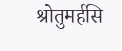श्रोतुमर्हसि